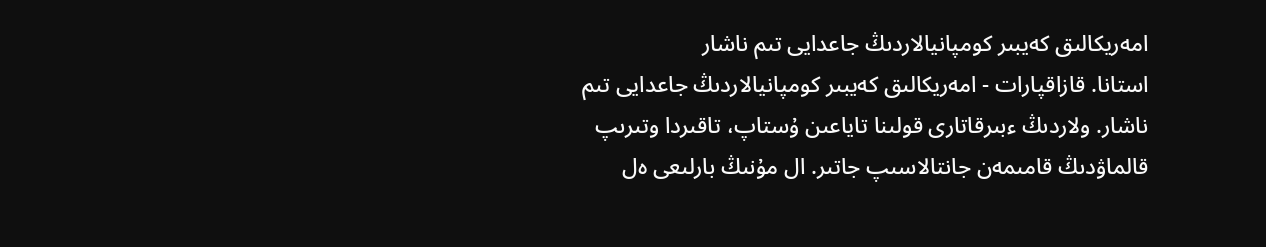امەريكالىق كەيبىر كومپانيالاردىڭ جاعدايى تىم ناشار
استانا. قازاقپارات - امەريكالىق كەيبىر كومپانيالاردىڭ جاعدايى تىم ناشار. ولاردىڭ ءبىرقاتارى قولىنا تاياعىن ۇستاپ، تاقىردا وتىرىپ قالماۋدىڭ قامىمەن جانتالاسىپ جاتىر. ال مۇنىڭ بارلىعى ەل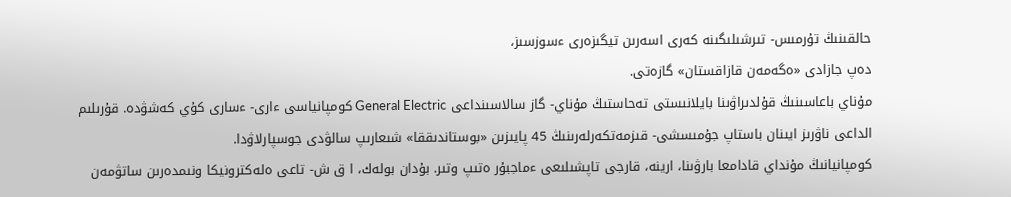حالقىنىڭ تۇرمىس- تىرشىلىگىنە كەرى اسەرىن تيگىزەرى ءسوزسىز،
دەپ جازادى «ەگەمەن قازاقستان» گازەتى.
مۇناي باعاسىنىڭ قۇلدىراۋىنا بايلانىستى تەحاستىڭ مۇناي- گاز سالاسىنداعى General Electric كومپانياسى ءارى- ءسارى كۇي كەشۋدە. قۇرىلىم الداعى ناۋرىز ايىنان باستاپ جۇمىسشى- قىزمەتكەرلەرىنىڭ 45 پايىزىن «بوستاندىققا» شىعارىپ سالۋدى جوسپارلاۋدا.
كومپانيانىڭ مۇنداي قادامعا بارۋىنا، ارينە، قارجى تاپشىلىعى ءماجبۇر ەتىپ وتىر. بۇدان بولەك، ا ق ش- تاعى ەلەكترونيكا ونىمدەرىن ساتۋمەن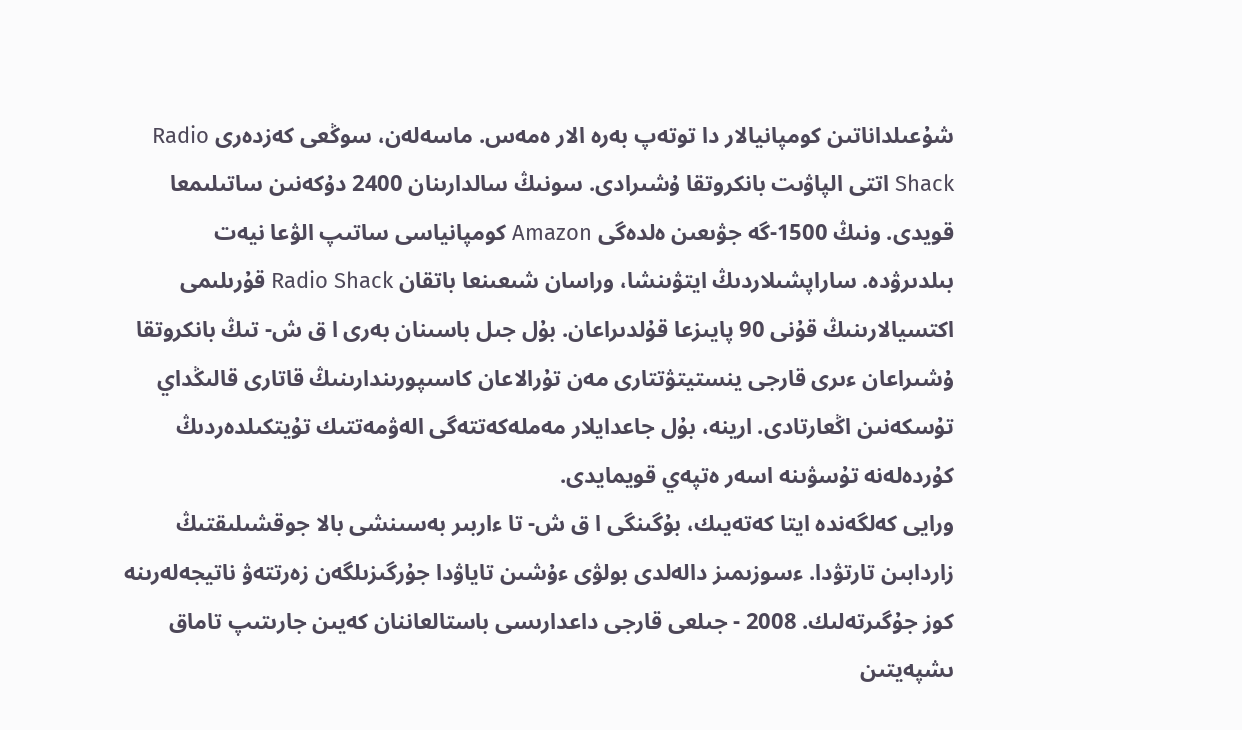شۇعىلداناتىن كومپانيالار دا توتەپ بەرە الار ەمەس. ماسەلەن، سوڭعى كەزدەرى Radio Shack اتتى الپاۋىت بانكروتقا ۇشىرادى. سونىڭ سالدارىنان 2400 دۇكەنىن ساتىلىمعا قويدى. ونىڭ 1500-گە جۋىعىن ەلدەگى Amazon كومپانياسى ساتىپ الۋعا نيەت بىلدىرۋدە. ساراپشىلاردىڭ ايتۋىنشا، وراسان شىعىنعا باتقان Radio Shack قۇرىلىمى اكتسيالارىنىڭ قۇنى 90 پايىزعا قۇلدىراعان. بۇل جىل باسىنان بەرى ا ق ش- تىڭ بانكروتقا ۇشىراعان ءىرى قارجى ينستيتۋتتارى مەن تۇرالاعان كاسىپورىندارىنىڭ قاتارى قالىڭداي تۇسكەنىن اڭعارتادى. ارينە، بۇل جاعدايلار مەملەكەتتەگى الەۋمەتتىك تۇيتكىلدەردىڭ كۇردەلەنە تۇسۋىنە اسەر ەتپەي قويمايدى.
ورايى كەلگەندە ايتا كەتەيىك، بۇگىنگى ا ق ش- تا ءاربىر بەسىنشى بالا جوقشىلىقتىڭ زاردابىن تارتۋدا. ءسوزىمىز دالەلدى بولۋى ءۇشىن تاياۋدا جۇرگىزىلگەن زەرتتەۋ ناتيجەلەرىنە كوز جۇگىرتەلىك. 2008 - جىلعى قارجى داعدارىسى باستالعاننان كەيىن جارىتىپ تاماق ىشپەيتىن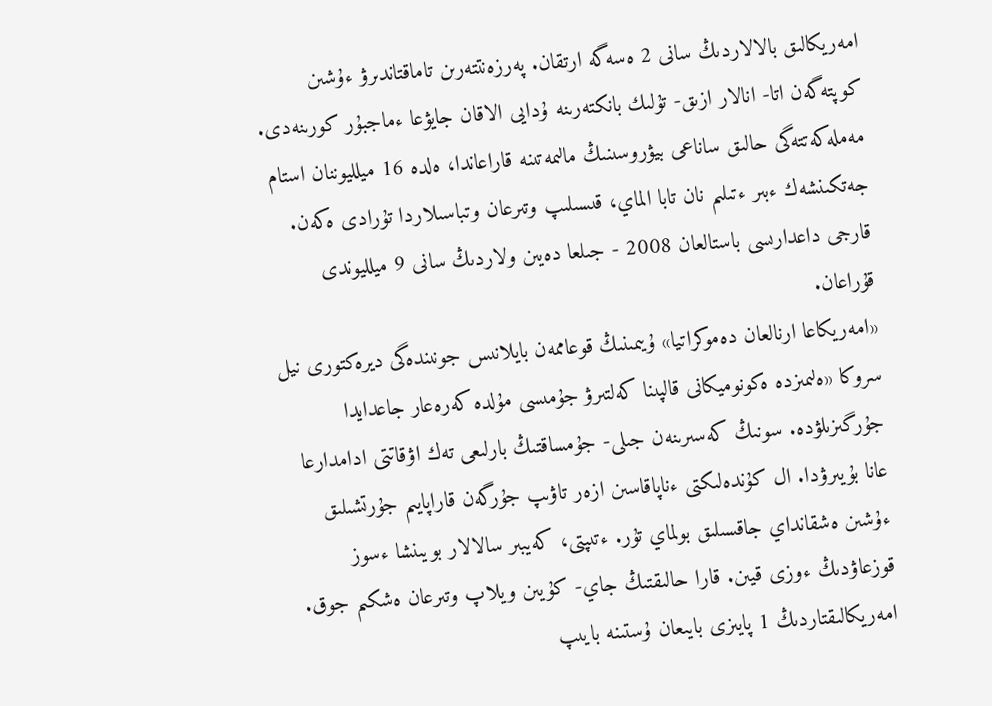امەريكالىق بالالاردىڭ سانى 2 ەسەگە ارتقان. پەرزەنتتەرىن تاماقتاندىرۋ ءۇشىن كوپتەگەن اتا- انالار ازىق- تۇلىك بانكتەرىنە ۇدايى الاقان جايۋعا ءماجبۇر كورىنەدى. مەملەكەتتەگى حالىق ساناعى بيۋروسىنىڭ مالىمەتىنە قاراعاندا، ەلدە 16 ميلليوننان استام جەتكىنشەك ءبىر ءتىلىم نان تابا الماي، قىسىلىپ وتىرعان وتباسىلاردا تۇرادى ەكەن. قارجى داعدارىسى باستالعان 2008 - جىلعا دەيىن ولاردىڭ سانى 9 ميلليوندى قۇراعان.
«امەريكاعا ارنالعان دەموكراتيا» ۇيىمىنىڭ قوعاممەن بايلانىس جونىندەگى ديرەكتورى نيل سروكا «ەلىمىزدە ەكونوميكانى قالپىنا كەلتىرۋ جۇمىسى مۇلدە كەرەعار جاعدايدا جۇرگىزىلۋدە. سونىڭ كەسىرىنەن جىلى- جۇمساقتىڭ بارلىعى تەك اۋقاتتى ادامدارعا عانا بۇيىرۋدا. ال كۇندەلىكتى ءناپاقاسىن ازەر تاۋىپ جۇرگەن قاراپايىم جۇرتشىلىق ءۇشىن ەشقانداي جاقسىلىق بولماي تۇر. ءتىپتى، كەيبىر سالالار بويىنشا ءسوز قوزعاۋدىڭ ءوزى قيىن. قارا حالىقتىڭ جاي- كۇيىن ويلاپ وتىرعان ەشكىم جوق. امەريكالىقتاردىڭ 1 پايىزى بايىعان ۇستىنە بايىپ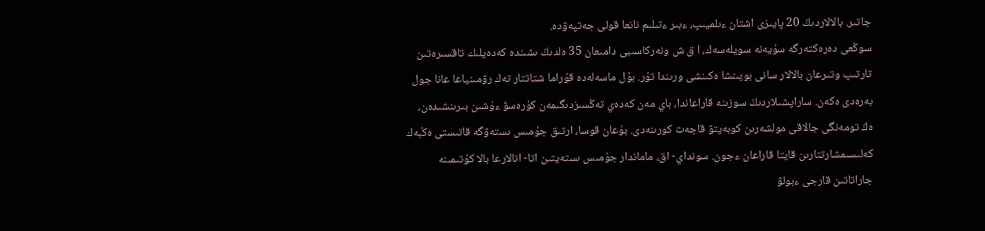جاتىر. بالالاردىڭ 20 پايىزى اشتان ءىلميىپ، ءبىر ءتىلىم نانعا قولى جەتپەۋدە.
سوڭعى دەرەكتەرگە سۇيەنە سويلەسەك، ا ق ش ونەركاسىبى دامىعان 35 ەلدىڭ ىشىندە كەدەيلىك تاقسىرەتىن تارتىپ وتىرعان بالالار سانى بويىنشا ەكىنشى ورىندا تۇر. بۇل ماسەلەدە قۇراما شتاتتار تەك رۋمىنياعا عانا جول بەرەدى ەكەن. ساراپشىلاردىڭ سوزىنە قاراعاندا، باي مەن كەدەي تەڭسىزدىگىمەن كۇرەسۋ ءۇشىن بىرىنشىدەن، ەڭ تومەنگى جالاقى مولشەرىن كوبەيتۋ قاجەت كورىنەدى. بۇعان قوسا، ارتىق جۇمىس ىستەۋگە قاتىستى ەڭبەك كەلىسىمشارتتارىن قايتا قاراعان ءجون. سونداي- اق، ماماندار جۇمىس ىستەيتىن اتا- انالارعا بالا كۇتىمىنە جاراتاتىن قارجى ءبولۋ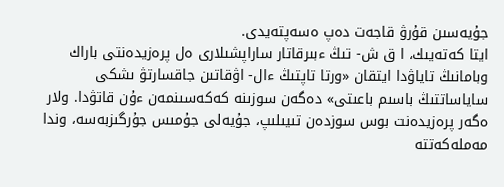جۇيەسىن قۇرۋ قاجەت دەپ ەسەپتەيدى.
ايتا كەتەيىك، ا ق ش- تىڭ ءبىرقاتار ساراپشىلارى ەل پرەزيدەنتى باراك وبامانىڭ تاياۋدا ايتقان «ورتا تاپتىڭ ءال- اۋقاتىن جاقسارتۋ ىشكى ساياساتتىڭ باسىم باعىتى» دەگەن سوزىنە كەكەسىنمەن ءۇن قاتۋدا. ولار ەگەر پرەزيدەنت بوس سوزدەن تىيىلىپ، جۇيەلى جۇمىس جۇرگىزبەسە، وندا مەملەكەتتە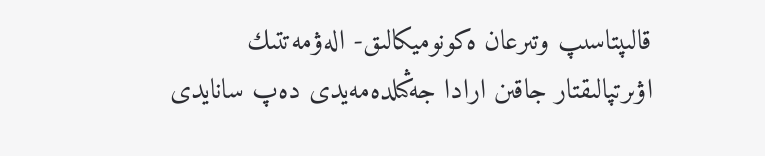قالىپتاسىپ وتىرعان ەكونوميكالىق- الەۋمەتتىك اۋىرتپالىقتار جاقىن ارادا جەڭىلدەمەيدى دەپ سانايدى